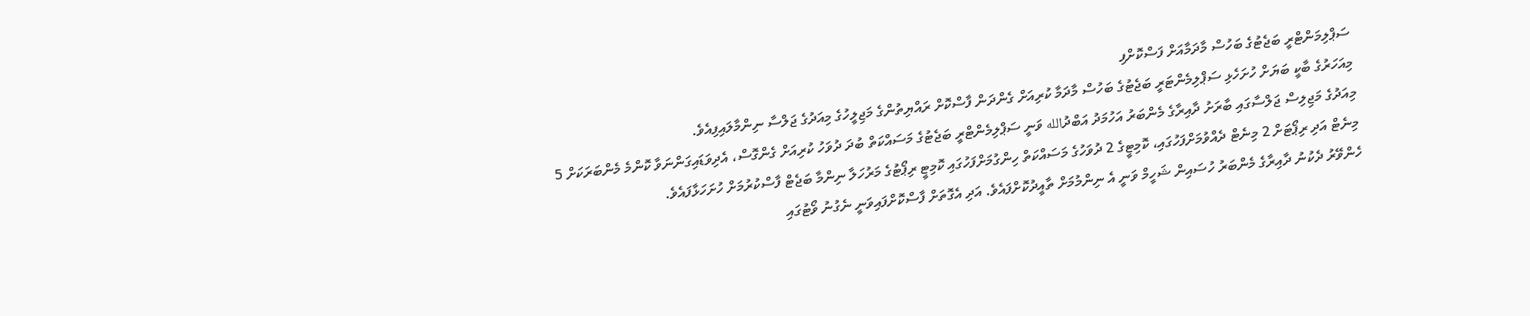ސަޕްލިމަންޓްރީ ބަޖެޓުގެ ބަހުސް މާދަމާއަށް ފަސްކޮށްފި
މިއަހަރުގެ ބާކީ ބަޔަށް ހުށަހެޅި ސަޕްލިމެންޓަރީ ބަޖެޓުގެ ބަހުސް މާދަމާ ކުރިއަށް ގެންދަން ފާސްކޮށް ރައްޔިތުންގެ މަޖިލީހުގެ މިއަދުގެ ޖަލްސާ ނިންމާލައިފިއެވެ.
މިއަދުގެ މަޖިލިސް ޖަލްސާގައި ބާރަށު ދާއިރާގެ މެންބަރު އަހުމަދު އަބްދުالله ވަނީ ސަޕްލިމެންޓްރީ ބަޖެޓުގެ މަސައްކަތް ބުދަ ދުވަހު ކުރިއަށް ގެންގޮސް، އެދިވަޑައިގަންނަވާ ކޮންމެ މެންބަރަކަށް 5 މިނެޓް އަދި ރިޕޯޓަށް 2 މިނެޓް ދެއްވުމަށްފަހުގައި، ކޮމިޓީގެ 2 ދުވަހުގެ މަސައްކަތް ހިންގުމަށްފަހުގައި ކޮމިޓީ ރިޕޯޓުގެ މަރުހަލާ ނިންމާ ބަޖެޓް ފާސްކުރުމަށް ހުށަހަޅާފައެވެ.
ހެންވޭރު ދެކުނު ދާއިރާގެ މެންބަރު ހުސައިން ޝަހީމް ވަނީ އެ ނިންމުމަށް ތާއީދުކޮށްފައެވެ. އަދި އެގޮތަށް ފާސްކޮށްފައިވަނީ ނެގުނު ވޯޓުގައި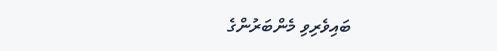ބައިވެރިވި މެންބަރުންގެ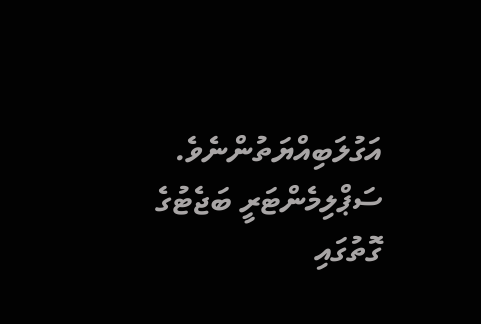އަގުލަބިއްޔަތުންނެވެ.
ސަޕްލިމެންޓަރީ ބަޖެޓުގެ ގޮތުގައި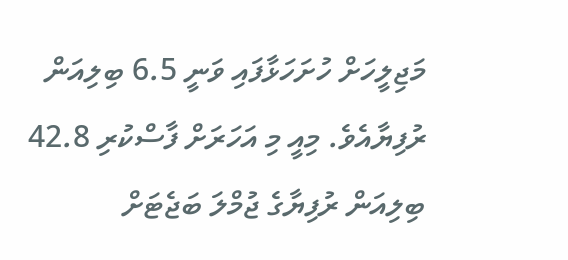މަޖިލީހަށް ހުށަހަޅާފައި ވަނީ 6.5 ބިލިއަން ރުފިޔާއެވެ. މިއީ މި އަހަރަށް ފާސްކުރި 42.8 ބިލިއަން ރުފިޔާގެ ޖުމްލަ ބަޖެޓަށް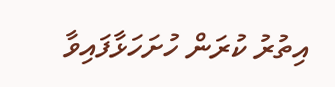އިތުރު ކުރަން ހުށަހަޅާފައިވާ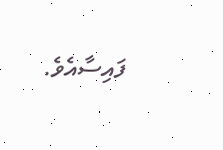ފައިސާއެވެ.